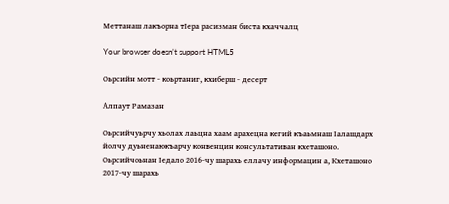Меттанаш лакъорна тIера расизман биста кхаччалц

Your browser doesn’t support HTML5

Оьрсийн мотт - коьртаниг, кхиберш - десерт

Алпаут Рамазан

Оьрсийчуьрчу хьолах лаьцна хаам арахецна кегий къаьмнаш Iалашдарх йолчу дуьненаюкъарчу конвенцин консультативан кхеташоно. Оьрсийчоьнан Iедало 2016-чу шарахь еллачу информацин а, Кхеташоно 2017-чу шарахь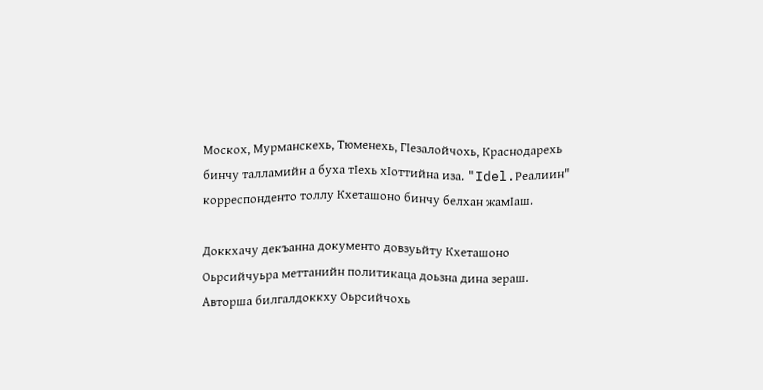Москох, Мурманскехь, Тюменехь, ГIезалойчохь, Краснодарехь бинчу талламийн а буха тIехь хIоттийна иза. "Idel.Реалиин" корреспонденто толлу Кхеташоно бинчу белхан жамIаш.

Доккхачу декъанна документо довзуьйту Кхеташоно Оьрсийчуьра меттанийн политикаца доьзна дина зераш. Авторша билгалдоккху Оьрсийчохь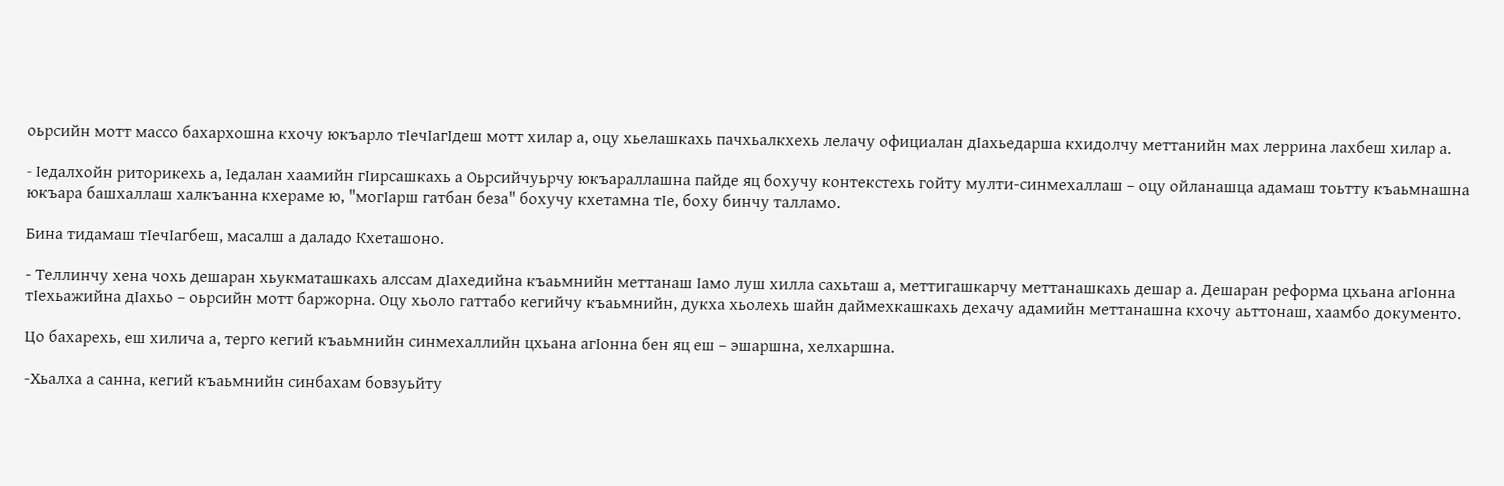оьрсийн мотт массо бахархошна кхочу юкъарло тIечIагIдеш мотт хилар а, оцу хьелашкахь пачхьалкхехь лелачу официалан дIахьедарша кхидолчу меттанийн мах леррина лахбеш хилар а.

- Iедалхойн риторикехь а, Iедалан хаамийн гIирсашкахь а Оьрсийчуьрчу юкъараллашна пайде яц бохучу контекстехь гойту мулти-синмехаллаш – оцу ойланашца адамаш тоьтту къаьмнашна юкъара башхаллаш халкъанна кхераме ю, "могIарш гатбан беза" бохучу кхетамна тIе, боху бинчу талламо.

Бина тидамаш тIечIагбеш, масалш а даладо Кхеташоно.

- Теллинчу хена чохь дешаран хьукматашкахь алссам дIахедийна къаьмнийн меттанаш Iамо луш хилла сахьташ а, меттигашкарчу меттанашкахь дешар а. Дешаран реформа цхьана агIонна тIехьажийна дIахьо – оьрсийн мотт баржорна. Оцу хьоло гаттабо кегийчу къаьмнийн, дукха хьолехь шайн даймехкашкахь дехачу адамийн меттанашна кхочу аьттонаш, хаамбо документо.

Цо бахарехь, еш хилича а, терго кегий къаьмнийн синмехаллийн цхьана агIонна бен яц еш – эшаршна, хелхаршна.

-Хьалха а санна, кегий къаьмнийн синбахам бовзуьйту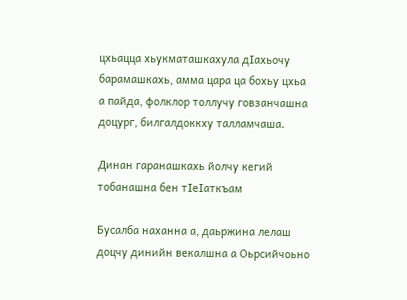цхьацца хьукматашкахула дIахьочу барамашкахь, амма цара ца бохьу цхьа а пайда, фолклор толлучу говзанчашна доцург, билгалдоккху талламчаша.

Динан гаранашкахь йолчу кегий тобанашна бен тIеIаткъам

Бусалба наханна а, даьржина лелаш доцчу динийн векалшна а Оьрсийчоьно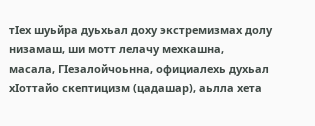тIех шуьйра дуьхьал доху экстремизмах долу низамаш, ши мотт лелачу мехкашна, масала, ГIезалойчоьнна, официалехь духьал хIоттайо скептицизм (цадашар), аьлла хета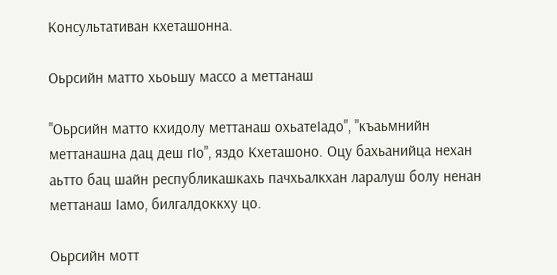Консультативан кхеташонна.

Оьрсийн матто хьоьшу массо а меттанаш

"Оьрсийн матто кхидолу меттанаш охьатеIадо", "къаьмнийн меттанашна дац деш гIо", яздо Кхеташоно. Оцу бахьанийца нехан аьтто бац шайн республикашкахь пачхьалкхан ларалуш болу ненан меттанаш Iамо, билгалдоккху цо.

Оьрсийн мотт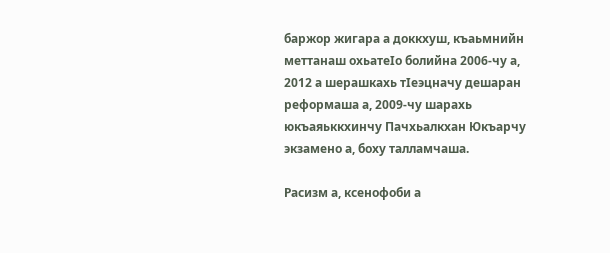баржор жигара а доккхуш, къаьмнийн меттанаш охьатеIо болийна 2006-чу а, 2012 а шерашкахь тIеэцначу дешаран реформаша а, 2009-чу шарахь юкъаяьккхинчу Пачхьалкхан Юкъарчу экзамено а, боху талламчаша.

Расизм а, ксенофоби а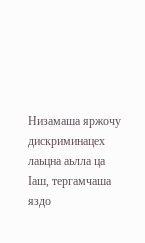Низамаша яржочу дискриминацех лаьцна аьлла ца Iаш, тергамчаша яздо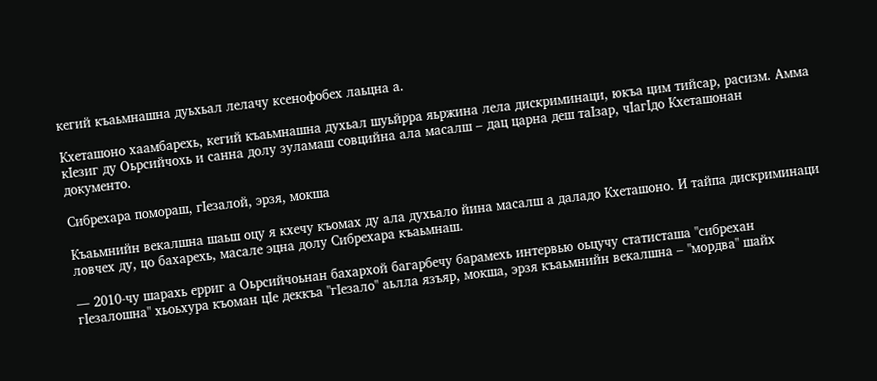кегий къаьмнашна дуьхьал лелачу ксенофобех лаьцна а.

Кхеташоно хаамбарехь, кегий къаьмнашна духьал шуьйрра яьржина лела дискриминаци, юкъа цим тийсар, расизм. Амма кIезиг ду Оьрсийчохь и санна долу зуламаш совцийна ала масалш – дац царна деш таIзар, чIагIдо Кхеташонан документо.

Сибрехара помораш, гIезалой, эрзя, мокша

Къаьмнийн векалшна шаьш оцу я кхечу къомах ду ала духьало йина масалш а даладо Кхеташоно. И тайпа дискриминаци ловчех ду, цо бахарехь, масале эцна долу Сибрехара къаьмнаш.

― 2010-чу шарахь ерриг а Оьрсийчоьнан бахархой багарбечу барамехь интервью оьцучу статисташа "сибрехан гIезалошна" хьоьхура къоман цIе деккъа "гIезало" аьлла язъяр, мокша, эрзя къаьмнийн векалшна – "мордва" шайх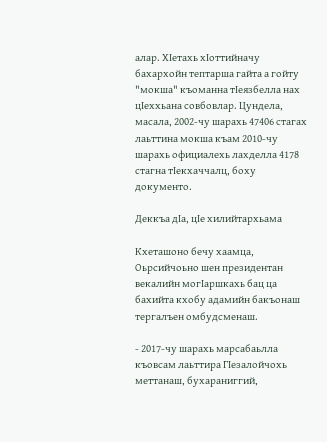алар. ХIетахь хIоттийначу бахархойн тептарша гайта а гойту "мокша" къоманна тIеязбелла нах цIеххьана совбовлар. Цундела, масала, 2002-чу шарахь 47406 стагах лаьттина мокша къам 2010-чу шарахь официалехь лахделла 4178 стагна тIекхаччалц, боху документо.

Деккъа дIа, цIе хилийтархьама

Кхеташоно бечу хаамца, Оьрсийчоьно шен президентан векалийн могIаршкахь бац ца бахийта кхобу адамийн бакъонаш тергалъен омбудсменаш.

- 2017-чу шарахь марсабаьлла къовсам лаьттира ГIезалойчохь меттанаш, бухараниггий,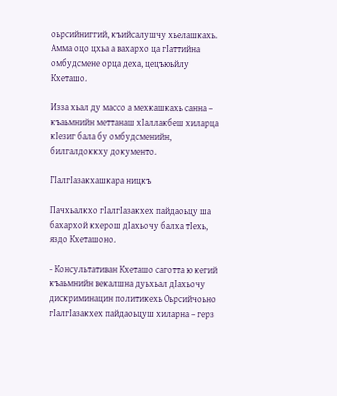оьрсийниггий, къийсалушчу хьелашкахь. Амма оцо цхьа а вахархо ца гIаттийна омбудсмене орца деха, цецъюьйлу Кхеташо.

Изза хьал ду массо а мехкашкахь санна – къаьмнийн меттанаш хIаллакбеш хиларца кIезиг бала бу омбудсменийн, билгалдоккху документо.

ГIалгIазакхашкара ницкъ

Пачхьалкхо гIалгIазакхех пайдаоьцу ша бахархой кхерош дIахьочу балха тIехь, яздо Кхеташоно.

- Консультативан Кхеташо саготта ю кегий къаьмнийн векалшна дуьхьал дIахьочу дискриминацин политикехь Оьрсийчоьно гIалгIазакхех пайдаоьцуш хиларна – герз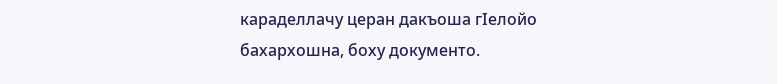караделлачу церан дакъоша гIелойо бахархошна, боху документо.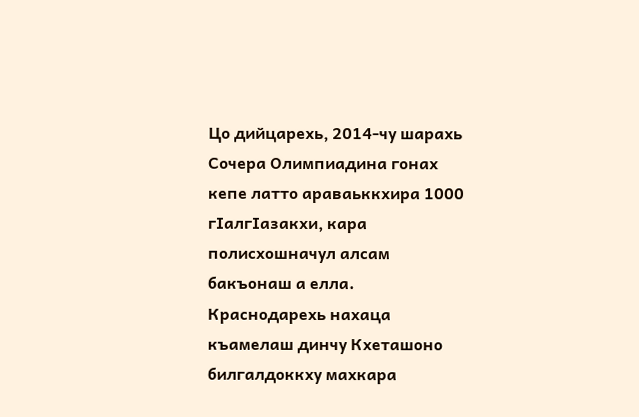Цо дийцарехь, 2014-чу шарахь Сочера Олимпиадина гонах кепе латто араваьккхира 1000 гIалгIазакхи, кара полисхошначул алсам бакъонаш а елла. Краснодарехь нахаца къамелаш динчу Кхеташоно билгалдоккху махкара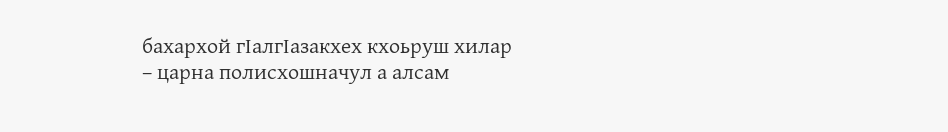бахархой гIалгIазакхех кхоьруш хилар – царна полисхошначул а алсам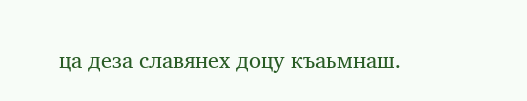ца деза славянех доцу къаьмнаш.